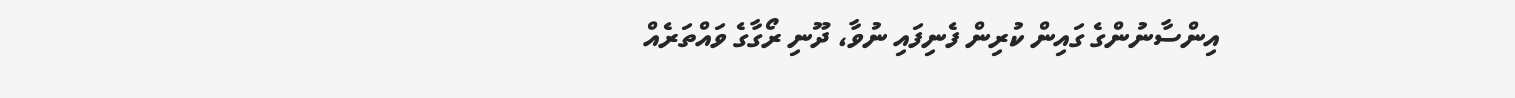އިންސާނުންގެ ގައިން ކުރިން ފެނިފައި ނުވާ، ދޫނި ރޯގާގެ ވައްތަރެއް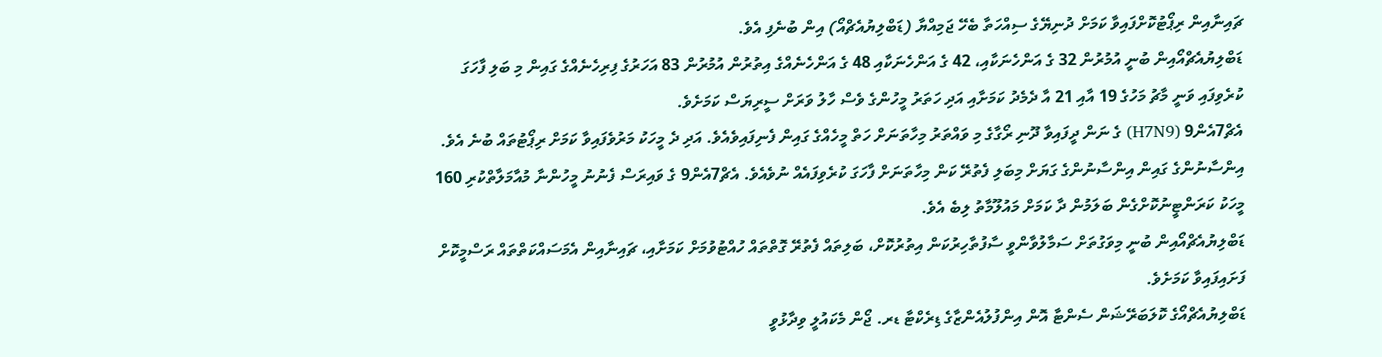ޗައިނާއިން ރިޕޯޓުކޮށްފައިވާ ކަމަށް ދުނިޔޭގެ ސިއްހަތާ ބެހޭ ޖަމިއްޔާ (ޑަބްލިޔުއެޗްއޯ) އިން ބުނެފި އެވެ.
ޑަބްލިޔުއެޗްއޯއިން ބުނީ އުމުރުން 32 ގެ އަންހެނަކާއި، 42 ގެ އަންހެނަކާއި 48 ގެ އަންހެނެއްގެ އިތުރުން އުމުރުން 83 އަހަރުގެ ފިރިހެނެއްގެ ގައިން މި ބަލި ފާހަގަ ކުރެވިފައި ވަނީ މާޗު މަހުގެ 19 އާއި 21 އާ ދެމެދު ކަމަށާއި އަދި ހަތަރު މީހުންގެ ވެސް ހާލު ވަރަށް ސީރިޔަސް ކަމަށެވެ.
އެޗް7އެން9 (H7N9) ގެ ނަން ދީފައިވާ ދޫނި ރޯގާގެ މި ވައްތަރު މިހާތަނަށް ހަތް މީހެއްގެ ގައިން ފެނިފައިވެއެވެ. އަދި ދެ މީހަކު މަރުވެފައިވާ ކަމަށް ރިޕޯޓުތައް ބުނެ އެވެ.
އިންސާނުންގެ ގައިން އިންސާނުންގެ ގަޔަށް މިބަލި ފެތުރޭ ކަން މިހާތަނަށް ފާހަގަ ކުރެވިފައެއް ނުވެއެވެ. އެޗް7އެން9 ގެ ވައިރަސް ފެނުނު މީހުންނާ މުއާމަލާތްކުރި 160 މީހަކު ކަރަންޓީނުކޮށްގެން ބަލަމުން ދާ ކަމަށް މައުލޫމާތު ލިބެ އެވެ.
ޑަބްލިޔުއެޗްއޯއިން ބުނީ މިވަގުތަށް ސަމާލުވާންވީ ސާފުތާހިރުކަން އިތުރުކޮށް، ބަލިތައް ފެތުރޭ ގޮތްތައް ހުއްޓުވުމަށް ކަމަށާއި، ޗައިނާއިން އެމަސައްކަތްތައް ރަސްމީކޮށް ފަށައިފައިވާ ކަމަށެވެ.
ޑަބްލިޔުއެޗްއޯގެ ކޮލަބަރޭޝަން ސެންޓާ އޮން އިންފުލުއެންޒާގެ ޑިރެކްޓާ ޑރ. ޖޯން މެކައުލީ ވިދާޅުވީ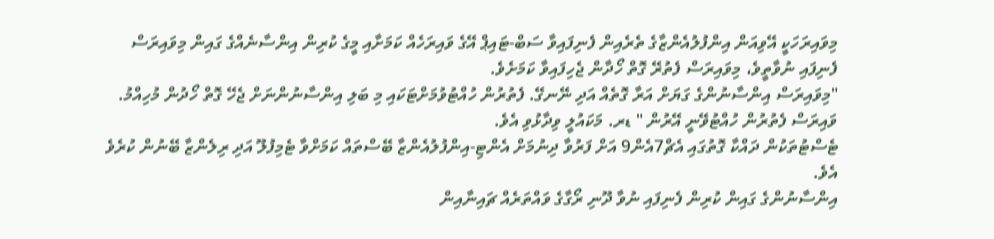މިވައިރަހަކީ އޭވިއަން އިންފުލުއެންޒާގެ ތެރެއިން ފެނިފައިވާ ސަބް-ޓައިޕް އޭގެ ވައިރަހެއް ކަމަށާއި މީގެ ކުރިން އިންސާނެއްގެ ގައިން މިވައިރަސް ފެނިފައި ނުވާތީވެ، މިވައިރަސް ފެތުރޭ ގޮތް ހޯދާން ޖެހިފައިވާ ކަމަށެވެ.
"މިވައިރަސް އިންސާނުންގެ ގަޔަށް އަރާ ގޮތެއް އަދި ނޭނގޭ. ފެތުރުން ހުއްޓުވުމަށްޓަކައި މި ބަލި އިންސާނުންނަށް ޖެހޭ ގޮތް ހޯދުން މުހިއްމު. ވައިރަސް ފެތުރުން ހުއްޓުވޭނީ އޭރުން " ޑރ. މަކައުލީ ވިދާޅުވި އެވެ.
ޓެސްޓުތަކުން ދައްކާ ގޮތުގައި އެޗް7އެން9 އަށް ފަރުވާ ދިނުމަށް އެންޓި-އިންފުލުއެންޒާ ބޭސްތައް ކަމަށްވާ ޓެމިފުލޫ އަދި ރިލެންޒާ ބޭނުން ކުރެވެ އެވެ.
އިންސާނުންގެ ގައިން ކުރިން ފެނިފައި ނުވާ ދޫނި ރޯގާގެ ވައްތަރެއް ޗައިނާއިން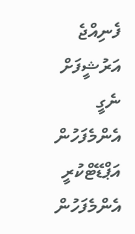ފެނިއްޖެ
އަރުޝީފަށް ނެގީ
އެންމެފަހުން އަޕްޑޭޓްކުރީ
އެންމެފަހުން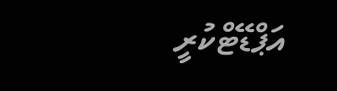އަޕްޑޭޓްކުރީ